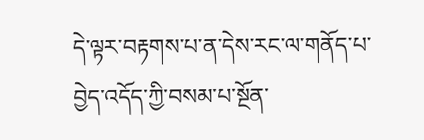དེ་ལྟར་བརྟགས་པ་ན་དེས་རང་ལ་གནོད་པ་བྱེད་འདོད་ཀྱི་བསམ་པ་སྔོན་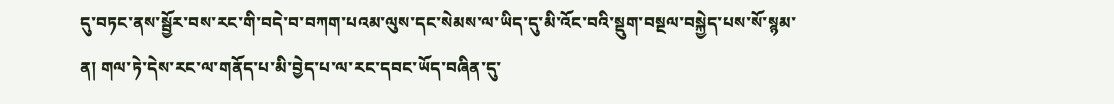དུ་བཏང་ནས་སྦྱོར་བས་རང་གི་བདེ་བ་བཀག་པའམ་ལུས་དང་སེམས་ལ་ཡིད་དུ་མི་འོང་བའི་སྡུག་བསྔལ་བསྐྱེད་པས་སོ་སྙམ་ན། གལ་ཏེ་དེས་རང་ལ་གནོད་པ་མི་བྱེད་པ་ལ་རང་དབང་ཡོད་བཞིན་དུ་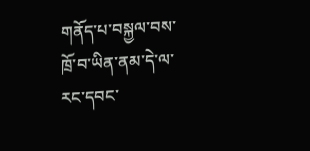གནོད་པ་བསྐྱལ་བས་ཁྲོ་བ་ཡིན་ནམ་དེ་ལ་རང་དབང་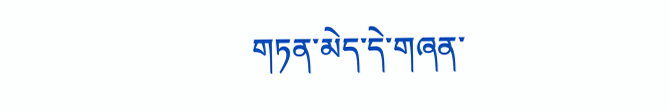གཏན་མེད་དེ་གཞན་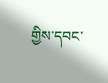གྱིས་དབང་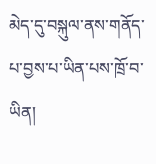མེད་དུ་བསྐུལ་ནས་གནོད་པ་བྱས་པ་ཡིན་པས་ཁྲོ་བ་ཡིན།